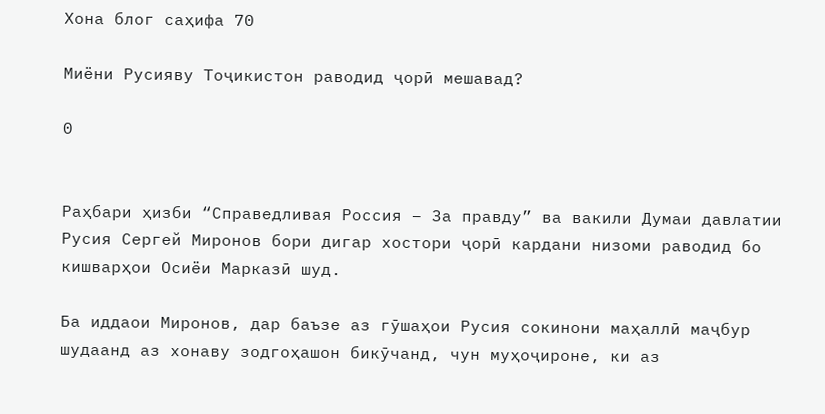Хона блог саҳифа 70

Миёни Русияву Тоҷикистон раводид ҷорӣ мешавад?

0


Раҳбари ҳизби “Справедливая Россия – За правду” ва вакили Думаи давлатии Русия Сергей Миронов бори дигар хостори ҷорӣ кардани низоми раводид бо кишварҳои Осиёи Марказӣ шуд.

Ба иддаои Миронов, дар баъзе аз гӯшаҳои Русия сокинони маҳаллӣ маҷбур шудаанд аз хонаву зодгоҳашон бикӯчанд, чун муҳоҷироне, ки аз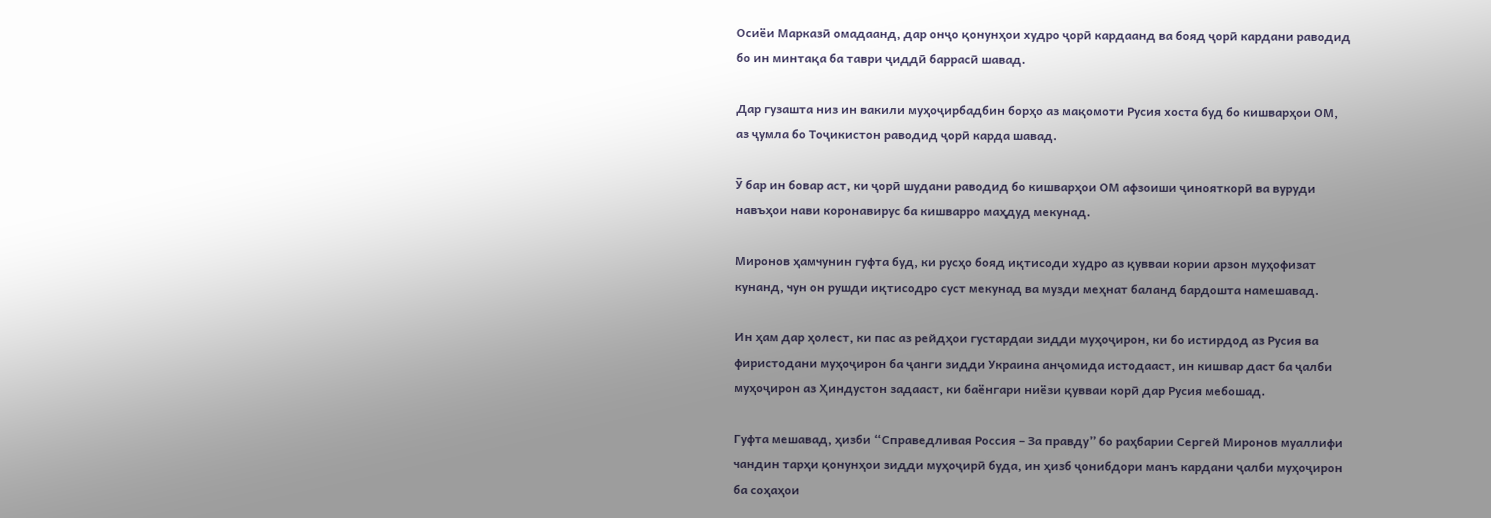Осиёи Марказӣ омадаанд, дар онҷо қонунҳои худро ҷорӣ кардаанд ва бояд ҷорӣ кардани раводид бо ин минтақа ба таври ҷиддӣ баррасӣ шавад.

Дар гузашта низ ин вакили муҳоҷирбадбин борҳо аз мақомоти Русия хоста буд бо кишварҳои ОМ, аз ҷумла бо Тоҷикистон раводид ҷорӣ карда шавад.

Ӯ бар ин бовар аст, ки ҷорӣ шудани раводид бо кишварҳои ОМ афзоиши ҷинояткорӣ ва вуруди навъҳои нави коронавирус ба кишварро маҳдуд мекунад.

Миронов ҳамчунин гуфта буд, ки русҳо бояд иқтисоди худро аз қувваи кории арзон муҳофизат кунанд, чун он рушди иқтисодро суст мекунад ва музди меҳнат баланд бардошта намешавад.

Ин ҳам дар ҳолест, ки пас аз рейдҳои густардаи зидди муҳоҷирон, ки бо истирдод аз Русия ва фиристодани муҳоҷирон ба ҷанги зидди Украина анҷомида истодааст, ин кишвар даст ба ҷалби муҳоҷирон аз Ҳиндустон задааст, ки баёнгари ниёзи қувваи корӣ дар Русия мебошад.

Гуфта мешавад, ҳизби “Справедливая Россия – За правду” бо раҳбарии Сергей Миронов муаллифи чандин тарҳи қонунҳои зидди муҳоҷирӣ буда, ин ҳизб ҷонибдори манъ кардани ҷалби муҳоҷирон ба соҳаҳои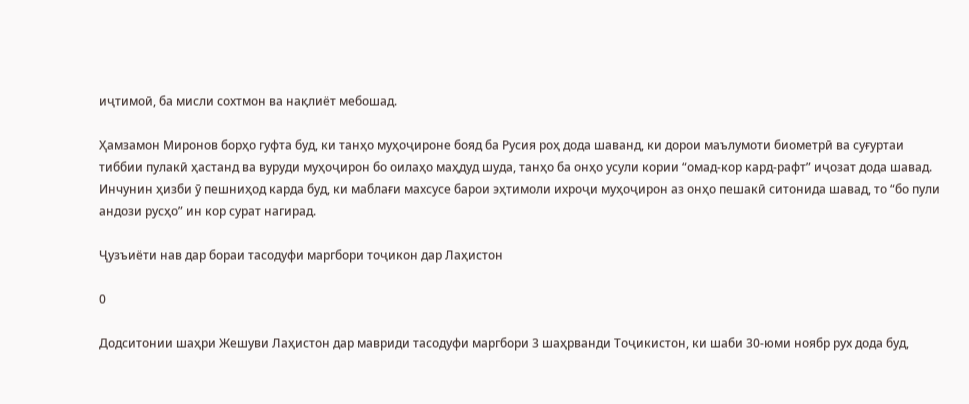иҷтимоӣ, ба мисли сохтмон ва нақлиёт мебошад.

Ҳамзамон Миронов борҳо гуфта буд, ки танҳо муҳоҷироне бояд ба Русия роҳ дода шаванд, ки дорои маълумоти биометрӣ ва суғуртаи тиббии пулакӣ ҳастанд ва вуруди муҳоҷирон бо оилаҳо маҳдуд шуда, танҳо ба онҳо усули кории “омад-кор кард-рафт” иҷозат дода шавад. Инчунин ҳизби ӯ пешниҳод карда буд, ки маблағи махсусе барои эҳтимоли ихроҷи муҳоҷирон аз онҳо пешакӣ ситонида шавад, то “бо пули андози русҳо” ин кор сурат нагирад.

Ҷузъиёти нав дар бораи тасодуфи маргбори тоҷикон дар Лаҳистон

0

Додситонии шаҳри Жешуви Лаҳистон дар мавриди тасодуфи маргбори 3 шаҳрванди Тоҷикистон, ки шаби 30-юми ноябр рух дода буд,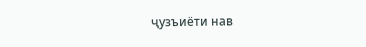ҷузъиёти нав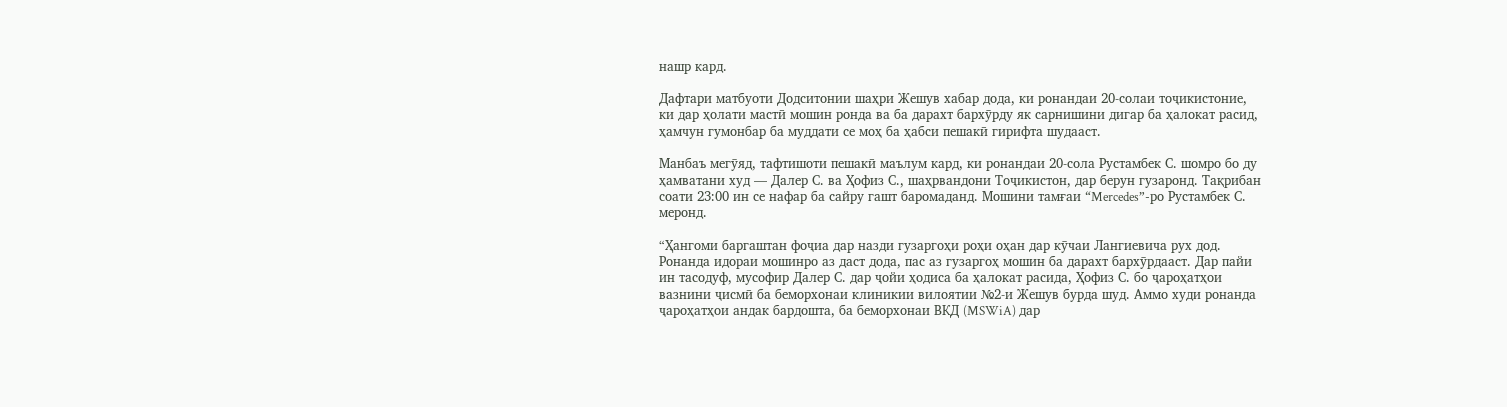нашр кард.

Дафтари матбуоти Додситонии шаҳри Жешув хабар дода, ки ронандаи 20-солаи тоҷикистоние, ки дар ҳолати мастӣ мошин ронда ва ба дарахт бархӯрду як сарнишини дигар ба ҳалокат расид, ҳамчун гумонбар ба муддати се моҳ ба ҳабси пешакӣ гирифта шудааст.

Манбаъ мегӯяд, тафтишоти пешакӣ маълум кард, ки ронандаи 20-сола Рустамбек С. шомро бо ду ҳамватани худ — Далер С. ва Ҳофиз С., шаҳрвандони Тоҷикистон, дар берун гузаронд. Тақрибан соати 23:00 ин се нафар ба сайру гашт баромаданд. Мошини тамғаи “Mercedes”-ро Рустамбек С. меронд.

“Ҳангоми баргаштан фоҷиа дар назди гузаргоҳи роҳи оҳан дар кӯчаи Лангиевича рух дод. Ронанда идораи мошинро аз даст дода, пас аз гузаргоҳ мошин ба дарахт бархӯрдааст. Дар пайи ин тасодуф, мусофир Далер С. дар ҷойи ҳодиса ба ҳалокат расида, Ҳофиз С. бо ҷароҳатҳои вазнини ҷисмӣ ба беморхонаи клиникии вилоятии №2-и Жешув бурда шуд. Аммо худи ронанда ҷароҳатҳои андак бардошта, ба беморхонаи ВКД (MSWiA) дар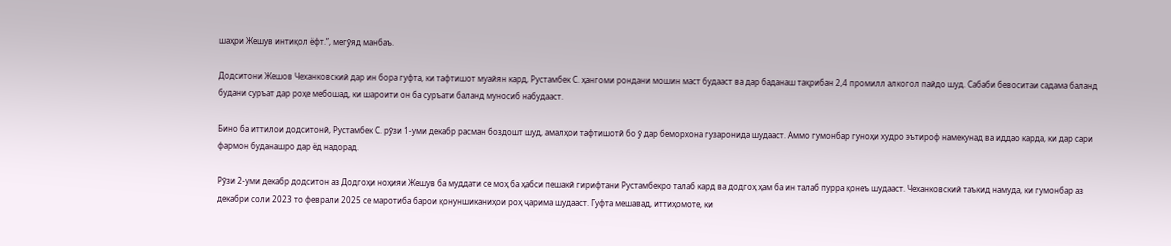шаҳри Жешув интиқол ёфт.”, мегӯяд манбаъ.

Додситони Жешов Чеханковский дар ин бора гуфта, ки тафтишот муайян кард, Рустамбек С. ҳангоми рондани мошин маст будааст ва дар баданаш тақрибан 2,4 промилл алкогол пайдо шуд. Сабаби бевоситаи садама баланд будани суръат дар роҳе мебошад, ки шароити он ба суръати баланд муносиб набудааст.

Бино ба иттилои додситонӣ, Рустамбек С. рӯзи 1-уми декабр расман боздошт шуд, амалҳои тафтишотӣ бо ӯ дар беморхона гузаронида шудааст. Аммо гумонбар гуноҳи худро эътироф намекунад ва иддао карда, ки дар сари фармон буданашро дар ёд надорад.

Рӯзи 2-уми декабр додситон аз Додгоҳи ноҳияи Жешув ба муддати се моҳ ба ҳабси пешакӣ гирифтани Рустамбекро талаб кард ва додгоҳ ҳам ба ин талаб пурра қонеъ шудааст. Чеханковский таъкид намуда, ки гумонбар аз декабри соли 2023 то феврали 2025 се маротиба барои қонуншиканиҳои роҳ ҷарима шудааст. Гуфта мешавад, иттиҳомоте, ки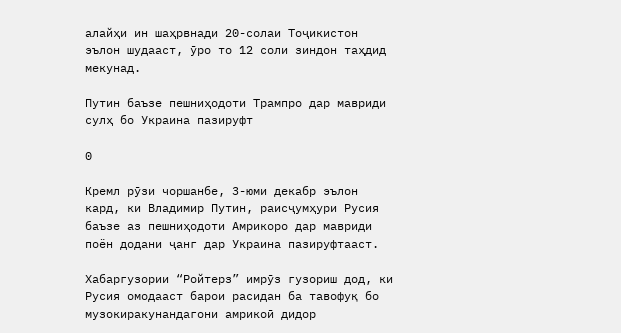алайҳи ин шаҳрвнади 20-солаи Тоҷикистон эълон шудааст, ӯро то 12 соли зиндон таҳдид мекунад.

Путин баъзе пешниҳодоти Трампро дар мавриди сулҳ бо Украина пазируфт

0

Кремл рӯзи чоршанбе, 3-юми декабр эълон кард, ки Владимир Путин, раисҷумҳури Русия баъзе аз пешниҳодоти Амрикоро дар мавриди поён додани ҷанг дар Украина пазируфтааст.

Хабаргузории “Ройтерз” имрӯз гузориш дод, ки Русия омодааст барои расидан ба тавофуқ бо музокиракунандагони амрикоӣ дидор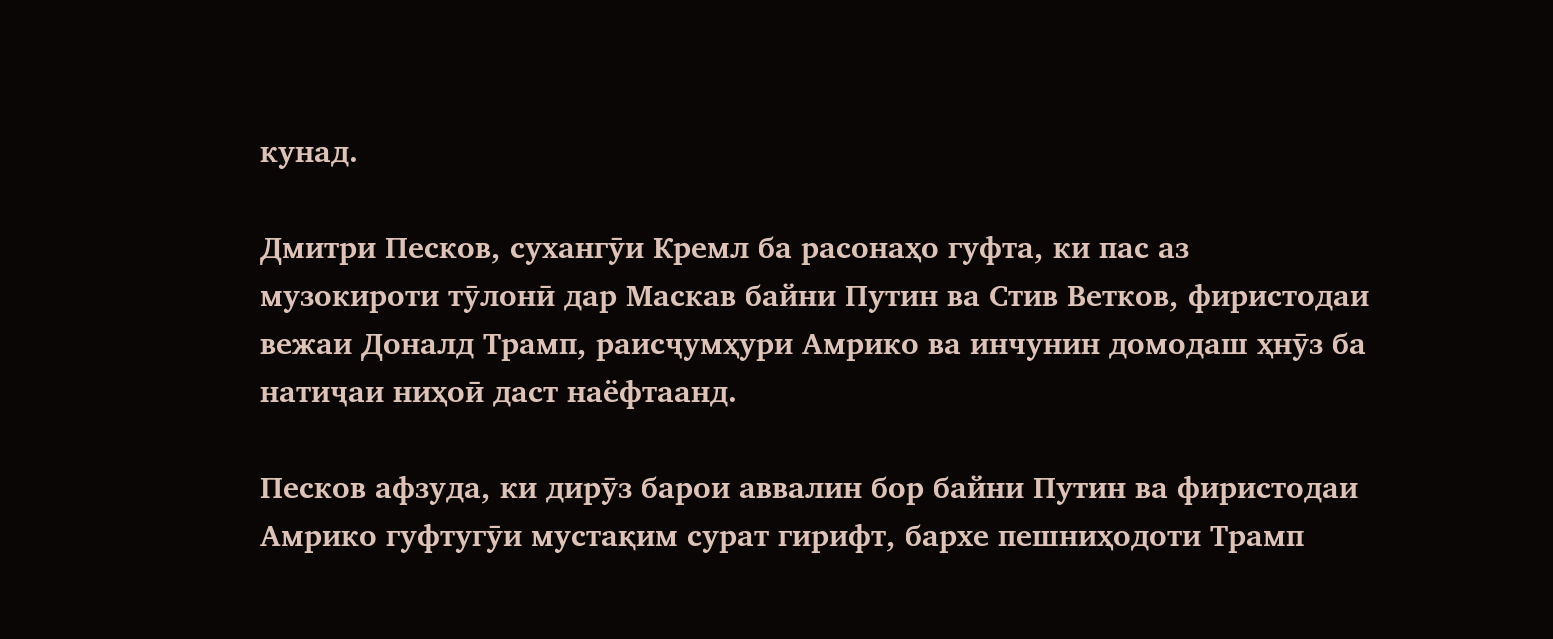кунад.

Дмитри Песков, сухангӯи Кремл ба расонаҳо гуфта, ки пас аз музокироти тӯлонӣ дар Маскав байни Путин ва Стив Ветков, фиристодаи вежаи Доналд Трамп, раисҷумҳури Амрико ва инчунин домодаш ҳнӯз ба натиҷаи ниҳоӣ даст наёфтаанд.

Песков афзуда, ки дирӯз барои аввалин бор байни Путин ва фиристодаи Амрико гуфтугӯи мустақим сурат гирифт, бархе пешниҳодоти Трамп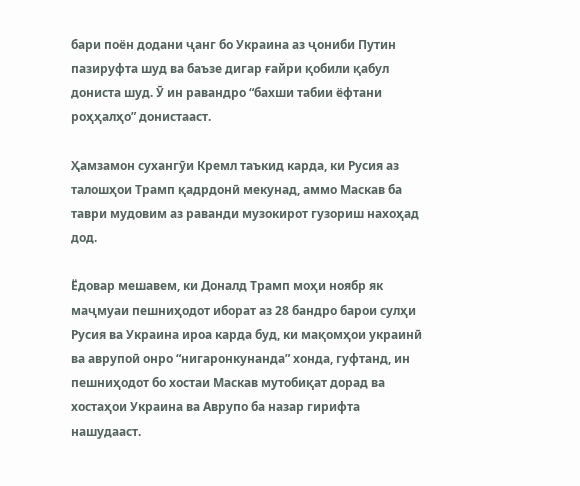бари поён додани ҷанг бо Украина аз ҷониби Путин пазируфта шуд ва баъзе дигар ғайри қобили қабул дониста шуд. Ӯ ин равандро “бахши табии ёфтани роҳҳалҳо” донистааст.

Ҳамзамон сухангӯи Кремл таъкид карда, ки Русия аз талошҳои Трамп қадрдонӣ мекунад, аммо Маскав ба таври мудовим аз раванди музокирот гузориш нахоҳад дод.

Ёдовар мешавем, ки Доналд Трамп моҳи ноябр як маҷмуаи пешниҳодот иборат аз 28 бандро барои сулҳи Русия ва Украина ироа карда буд, ки мақомҳои украинӣ ва аврупоӣ онро “нигаронкунанда” хонда, гуфтанд, ин пешниҳодот бо хостаи Маскав мутобиқат дорад ва хостаҳои Украина ва Аврупо ба назар гирифта нашудааст.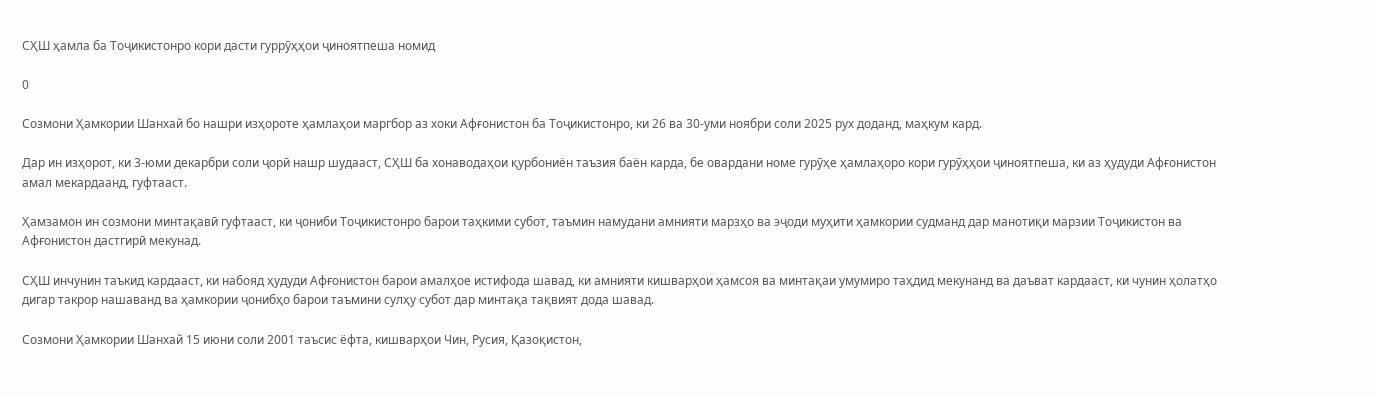СҲШ ҳамла ба Тоҷикистонро кори дасти гуррӯҳҳои ҷиноятпеша номид

0

Созмони Ҳамкории Шанхай бо нашри изҳороте ҳамлаҳои маргбор аз хоки Афғонистон ба Тоҷикистонро, ки 26 ва 30-уми ноябри соли 2025 рух доданд, маҳкум кард.

Дар ин изҳорот, ки 3-юми декарбри соли ҷорӣ нашр шудааст, СҲШ ба хонаводаҳои қурбониён таъзия баён карда, бе овардани номе гурӯҳе ҳамлаҳоро кори гурӯҳҳои ҷиноятпеша, ки аз ҳудуди Афғонистон амал мекардаанд, гуфтааст.

Ҳамзамон ин созмони минтақавӣ гуфтааст, ки ҷониби Тоҷикистонро барои таҳкими субот, таъмин намудани амнияти марзҳо ва эҷоди муҳити ҳамкории судманд дар манотиқи марзии Тоҷикистон ва Афғонистон дастгирӣ мекунад.

СҲШ инчунин таъкид кардааст, ки набояд ҳудуди Афғонистон барои амалҳое истифода шавад, ки амнияти кишварҳои ҳамсоя ва минтақаи умумиро таҳдид мекунанд ва даъват кардааст, ки чунин ҳолатҳо дигар такрор нашаванд ва ҳамкории ҷонибҳо барои таъмини сулҳу субот дар минтақа тақвият дода шавад.

Созмони Ҳамкории Шанхай 15 июни соли 2001 таъсис ёфта, кишварҳои Чин, Русия, Қазоқистон,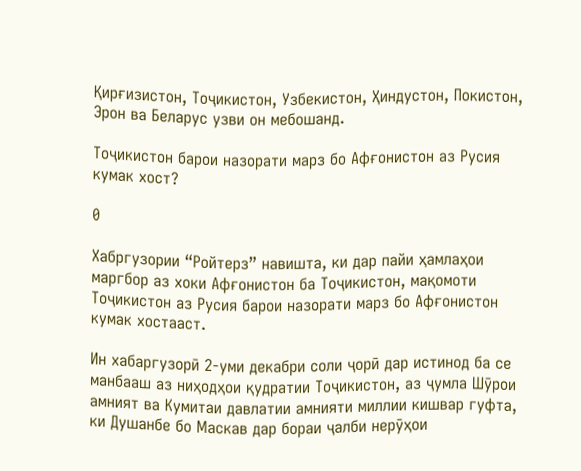Қирғизистон, Тоҷикистон, Узбекистон, Ҳиндустон, Покистон, Эрон ва Беларус узви он мебошанд.

Тоҷикистон барои назорати марз бо Афғонистон аз Русия кумак хост?

0

Хабргузории “Ройтерз” навишта, ки дар пайи ҳамлаҳои маргбор аз хоки Афғонистон ба Тоҷикистон, мақомоти Тоҷикистон аз Русия барои назорати марз бо Афғонистон кумак хостааст.

Ин хабаргузорӣ 2-уми декабри соли ҷорӣ дар истинод ба се манбааш аз ниҳодҳои қудратии Тоҷикистон, аз ҷумла Шӯрои амният ва Кумитаи давлатии амнияти миллии кишвар гуфта, ки Душанбе бо Маскав дар бораи ҷалби нерӯҳои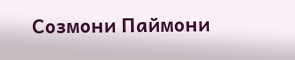Созмони Паймони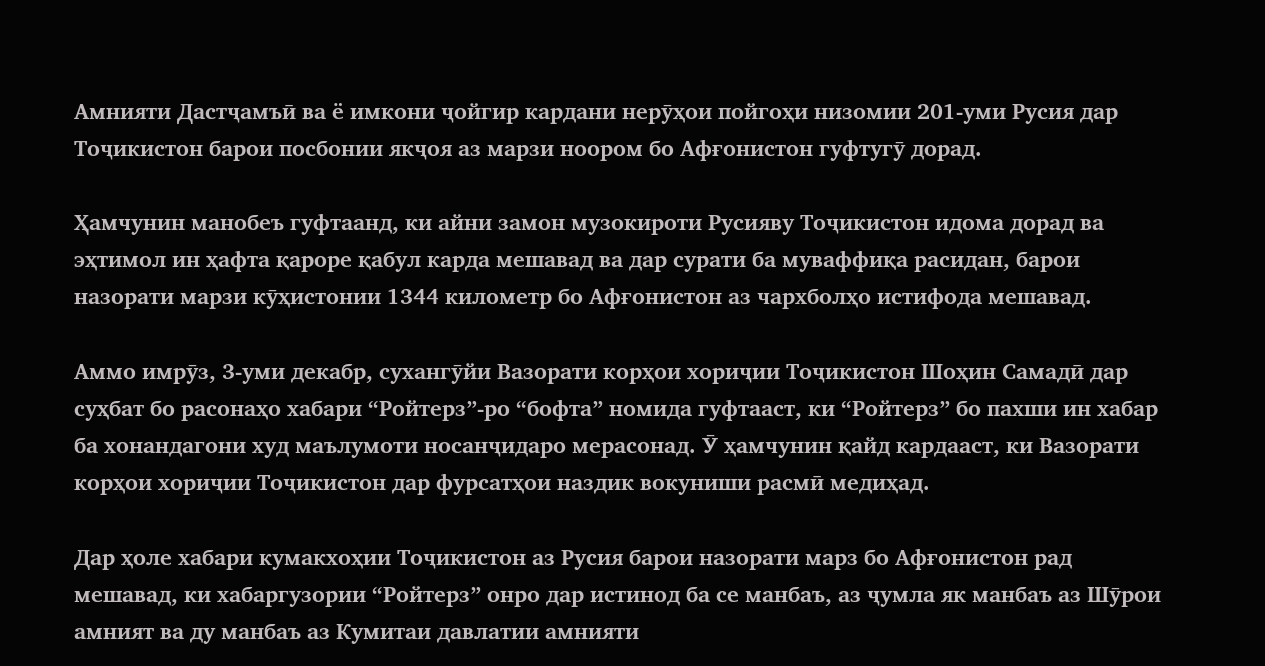Амнияти Дастҷамъӣ ва ё имкони ҷойгир кардани нерӯҳои пойгоҳи низомии 201-уми Русия дар Тоҷикистон барои посбонии якҷоя аз марзи ноором бо Афғонистон гуфтугӯ дорад.

Ҳамчунин манобеъ гуфтаанд, ки айни замон музокироти Русияву Тоҷикистон идома дорад ва эҳтимол ин ҳафта қароре қабул карда мешавад ва дар сурати ба муваффиқа расидан, барои назорати марзи кӯҳистонии 1344 километр бо Афғонистон аз чархболҳо истифода мешавад.

Аммо имрӯз, 3-уми декабр, сухангӯйи Вазорати корҳои хориҷии Тоҷикистон Шоҳин Самадӣ дар суҳбат бо расонаҳо хабари “Ройтерз”-ро “бофта” номида гуфтааст, ки “Ройтерз” бо пахши ин хабар ба хонандагони худ маълумоти носанҷидаро мерасонад. Ӯ ҳамчунин қайд кардааст, ки Вазорати корҳои хориҷии Тоҷикистон дар фурсатҳои наздик вокуниши расмӣ медиҳад.

Дар ҳоле хабари кумакхоҳии Тоҷикистон аз Русия барои назорати марз бо Афғонистон рад мешавад, ки хабаргузории “Ройтерз” онро дар истинод ба се манбаъ, аз ҷумла як манбаъ аз Шӯрои амният ва ду манбаъ аз Кумитаи давлатии амнияти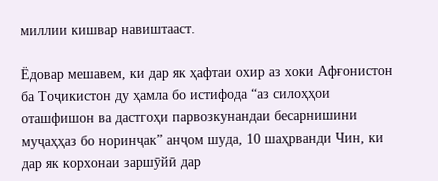миллии кишвар навиштааст.

Ёдовар мешавем, ки дар як ҳафтаи охир аз хоки Афғонистон ба Тоҷикистон ду ҳамла бо истифода “аз силоҳҳои оташфишон ва дастгоҳи парвозкунандаи бесарнишини муҷаҳҳаз бо норинҷак” анҷом шуда, 10 шаҳрванди Чин, ки дар як корхонаи заршӯйӣ дар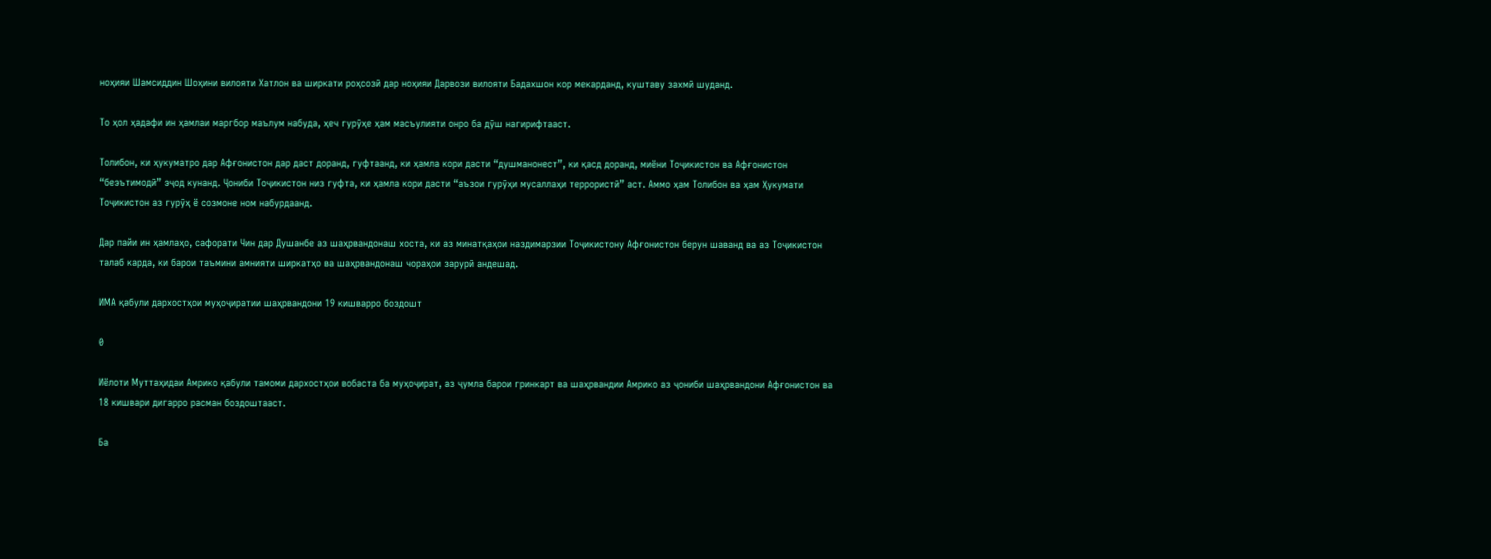ноҳияи Шамсиддин Шоҳини вилояти Хатлон ва ширкати роҳсозӣ дар ноҳияи Дарвози вилояти Бадахшон кор мекарданд, куштаву захмӣ шуданд.

То ҳол ҳадафи ин ҳамлаи маргбор маълум набуда, ҳеч гурӯҳе ҳам масъулияти онро ба дӯш нагирифтааст.

Толибон, ки ҳукуматро дар Афғонистон дар даст доранд, гуфтаанд, ки ҳамла кори дасти “душманонест”, ки қасд доранд, миёни Тоҷикистон ва Афғонистон “беэътимодӣ” эҷод кунанд. Ҷониби Тоҷикистон низ гуфта, ки ҳамла кори дасти “аъзои гурӯҳи мусаллаҳи террористӣ” аст. Аммо ҳам Толибон ва ҳам Ҳукумати Тоҷикистон аз гурӯҳ ё созмоне ном набурдаанд.

Дар пайи ин ҳамлаҳо, сафорати Чин дар Душанбе аз шаҳрвандонаш хоста, ки аз минатқаҳои наздимарзии Тоҷикистону Афғонистон берун шаванд ва аз Тоҷикистон талаб карда, ки барои таъмини амнияти ширкатҳо ва шаҳрвандонаш чораҳои зарурӣ андешад.

ИМА қабули дархостҳои муҳоҷиратии шаҳрвандони 19 кишварро боздошт

0

Иёлоти Муттаҳидаи Амрико қабули тамоми дархостҳои вобаста ба муҳоҷират, аз ҷумла барои гринкарт ва шаҳрвандии Амрико аз ҷониби шаҳрвандони Афғонистон ва 18 кишвари дигарро расман боздоштааст.

Ба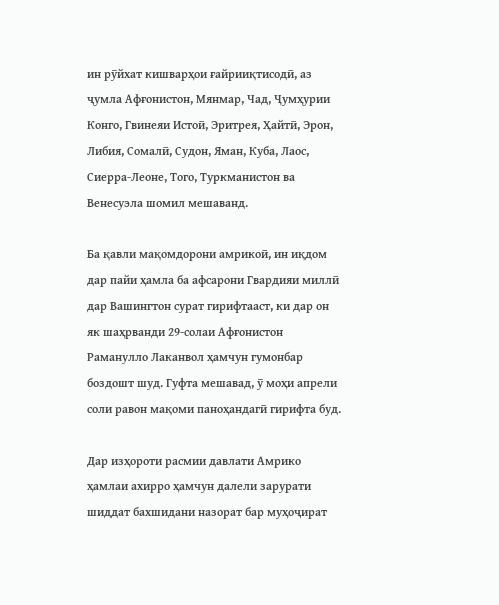ин рӯйхат кишварҳои ғайрииқтисодӣ, аз ҷумла Афғонистон, Мянмар, Чад, Ҷумҳурии Конго, Гвинеяи Истоӣ, Эритрея, Ҳайтӣ, Эрон, Либия, Сомалӣ, Судон, Яман, Куба, Лаос, Сиерра-Леоне, Того, Туркманистон ва Венесуэла шомил мешаванд.

Ба қавли мақомдорони амрикоӣ, ин иқдом дар пайи ҳамла ба афсарони Гвардияи миллӣ дар Вашингтон сурат гирифтааст, ки дар он як шаҳрванди 29-солаи Афғонистон Раманулло Лаканвол ҳамчун гумонбар боздошт шуд. Гуфта мешавад, ӯ моҳи апрели соли равон мақоми паноҳандагӣ гирифта буд.

Дар изҳороти расмии давлати Амрико ҳамлаи ахирро ҳамчун далели зарурати шиддат бахшидани назорат бар муҳоҷират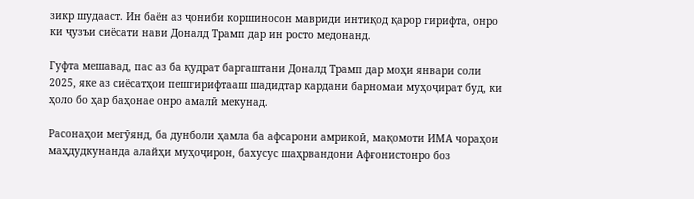зикр шудааст. Ин баён аз ҷониби коршиносон мавриди интиқод қарор гирифта, онро ки ҷузъи сиёсати нави Доналд Трамп дар ин росто медонанд.

Гуфта мешавад, пас аз ба қудрат баргаштани Доналд Трамп дар моҳи январи соли 2025, яке аз сиёсатҳои пешгирифтааш шадидтар кардани барномаи муҳоҷират буд, ки ҳоло бо ҳар баҳонае онро амалӣ мекунад.

Расонаҳои мегӯянд, ба дунболи ҳамла ба афсарони амрикоӣ, мақомоти ИМА чораҳои маҳдудкунанда алайҳи муҳоҷирон, бахусус шаҳрвандони Афғонистонро боз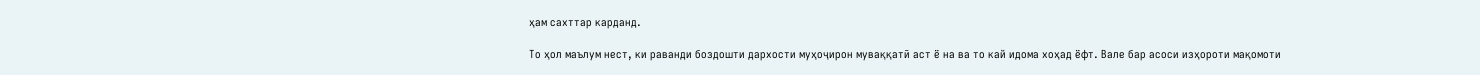ҳам сахттар карданд.

То ҳол маълум нест, ки раванди боздошти дархости муҳоҷирон муваққатӣ аст ё на ва то кай идома хоҳад ёфт. Вале бар асоси изҳороти мақомоти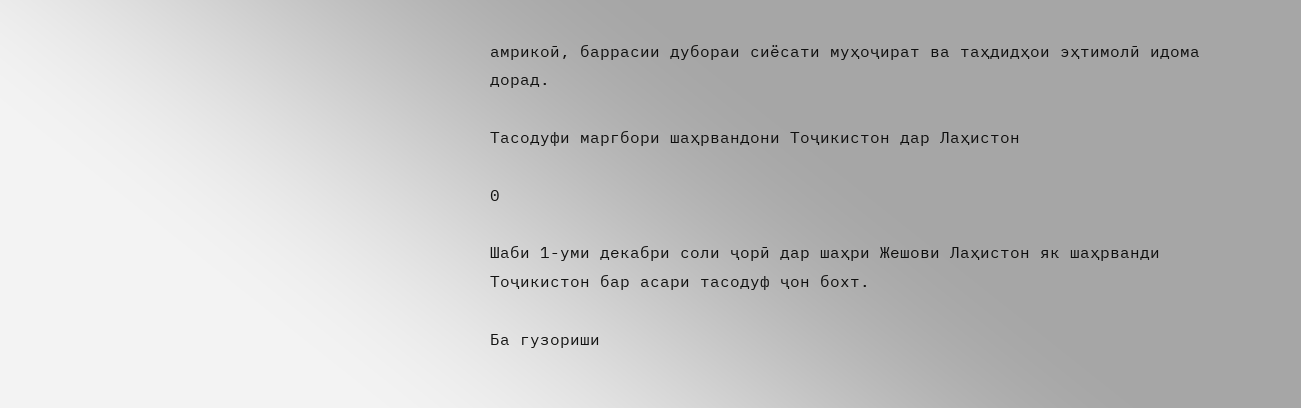амрикоӣ, баррасии дубораи сиёсати муҳоҷират ва таҳдидҳои эҳтимолӣ идома дорад.

Тасодуфи маргбори шаҳрвандони Тоҷикистон дар Лаҳистон

0

Шаби 1-уми декабри соли ҷорӣ дар шаҳри Жешови Лаҳистон як шаҳрванди Тоҷикистон бар асари тасодуф ҷон бохт.

Ба гузориши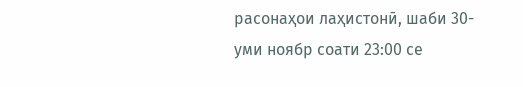расонаҳои лаҳистонӣ, шаби 30-уми ноябр соати 23:00 се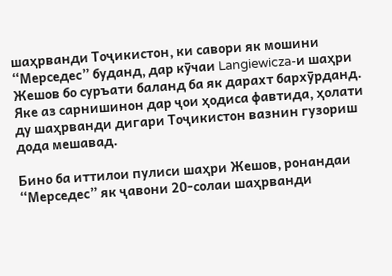шаҳрванди Тоҷикистон, ки савори як мошини “Мерседес” буданд, дар кӯчаи Langiewicza-и шаҳри Жешов бо суръати баланд ба як дарахт бархӯрданд. Яке аз сарнишинон дар ҷои ҳодиса фавтида, ҳолати ду шаҳрванди дигари Тоҷикистон вазнин гузориш дода мешавад.

Бино ба иттилои пулиси шаҳри Жешов, ронандаи “Мерседес” як ҷавони 20-солаи шаҳрванди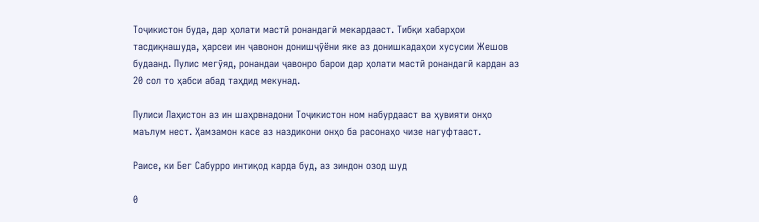Тоҷикистон буда, дар ҳолати мастӣ ронандагӣ мекардааст. Тибқи хабарҳои тасдиқнашуда, ҳарсеи ин ҷавонон донишҷӯёни яке аз донишкадаҳои хусусии Жешов будаанд. Пулис мегӯяд, ронандаи ҷавонро барои дар ҳолати мастӣ ронандагӣ кардан аз 20 сол то ҳабси абад таҳдид мекунад.

Пулиси Лаҳистон аз ин шаҳрвнадони Тоҷикистон ном набурдааст ва ҳувияти онҳо маълум нест. Ҳамзамон касе аз наздикони онҳо ба расонаҳо чизе нагуфтааст.

Раисе, ки Бег Сабурро интиқод карда буд, аз зиндон озод шуд

0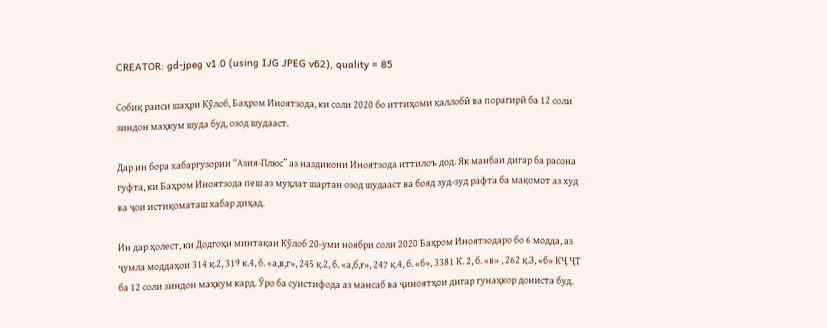CREATOR: gd-jpeg v1.0 (using IJG JPEG v62), quality = 85

Собиқ раиси шаҳри Кӯлоб, Баҳром Иноятзода, ки соли 2020 бо иттиҳоми қаллобӣ ва порагирӣ ба 12 соли зиндон маҳкум шуда буд, озод шудааст.

Дар ин бора хабаргузории “Азия-Плюс” аз наздикони Иноятзода иттилоъ дод. Як манбаи дигар ба расона гуфта, ки Баҳром Иноятзода пеш аз муҳлат шартан озод шудааст ва бояд зуд-зуд рафта ба мақомот аз худ ва ҷои истиқоматаш хабар диҳад.

Ин дар ҳолест, ки Додгоҳи минтақаи Кӯлоб 20-уми ноябри соли 2020 Баҳром Иноятзодаро бо 6 модда, аз ҷумла моддаҳои 314 қ.2, 319 к.4, б. «а,в,г», 245 қ.2, б. «а,б,ғ», 247 қ.4, б. «б», 3381 К. 2, б. «в» , 262 қ.З, «б» КҶ ҶТ ба 12 соли зиндон маҳкум кард. Ӯро ба суистифода аз мансаб ва ҷиноятҳои дигар гунаҳкор дониста буд.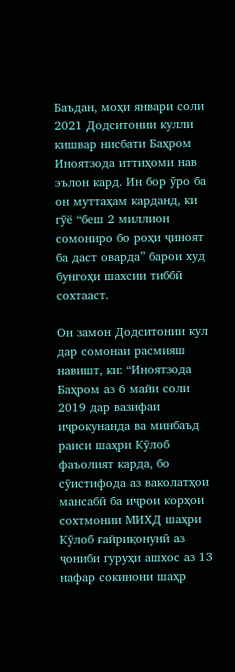Баъдан, моҳи январи соли 2021 Додситонии кулли кишвар нисбати Баҳром Иноятзода иттиҳоми нав эълон кард. Ин бор ӯро ба он муттаҳам карданд, ки гӯё “беш 2 миллион сомониро бо роҳи ҷиноят ба даст оварда” барои худ бунгоҳи шахсии тиббӣ сохтааст.

Он замон Додситонии кул дар сомонаи расмияш навишт, ки: “Иноятзода Баҳром аз 6 майи соли 2019 дар вазифаи иҷрокунанда ва минбаъд раиси шаҳри Кӯлоб фаъолият карда, бо сӯистифода аз ваколатҳои мансабӣ ба иҷрои корҳои сохтмонии МИХД шаҳри Кӯлоб ғайриқонунӣ аз ҷониби гуруҳи ашхос аз 13 нафар сокинони шаҳр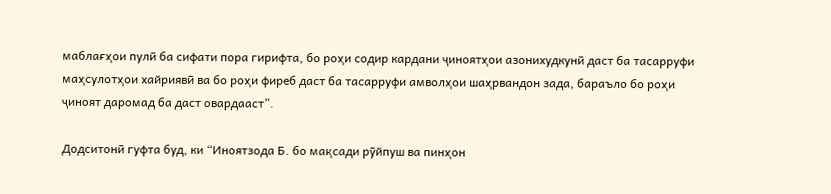маблағҳои пулӣ ба сифати пора гирифта, бо роҳи содир кардани ҷиноятҳои азонихудкунӣ даст ба тасарруфи маҳсулотҳои хайриявӣ ва бо роҳи фиреб даст ба тасарруфи амволҳои шаҳрвандон зада, бараъло бо роҳи ҷиноят даромад ба даст овардааст”.

Додситонӣ гуфта буд, ки “Иноятзода Б. бо мақсади рӯйпуш ва пинҳон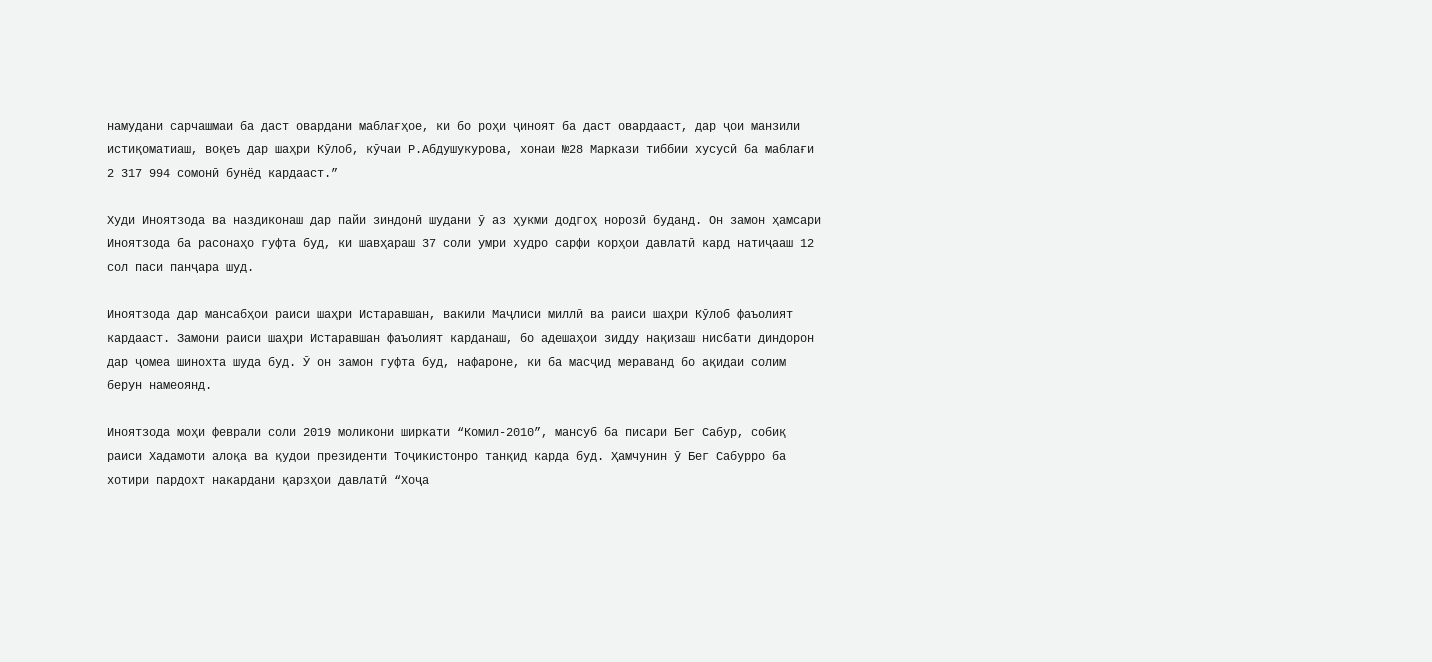намудани сарчашмаи ба даст овардани маблағҳое, ки бо роҳи ҷиноят ба даст овардааст, дар ҷои манзили истиқоматиаш, воқеъ дар шаҳри Кӯлоб, кӯчаи Р.Абдушукурова, хонаи №28 Маркази тиббии хусусӣ ба маблағи 2 317 994 сомонӣ бунёд кардааст.”

Худи Иноятзода ва наздиконаш дар пайи зиндонӣ шудани ӯ аз ҳукми додгоҳ норозӣ буданд. Он замон ҳамсари Иноятзода ба расонаҳо гуфта буд, ки шавҳараш 37 соли умри худро сарфи корҳои давлатӣ кард натиҷааш 12 сол паси панҷара шуд.

Иноятзода дар мансабҳои раиси шаҳри Истаравшан, вакили Маҷлиси миллӣ ва раиси шаҳри Кӯлоб фаъолият кардааст. Замони раиси шаҳри Истаравшан фаъолият карданаш, бо адешаҳои зидду нақизаш нисбати диндорон дар ҷомеа шинохта шуда буд. Ӯ он замон гуфта буд, нафароне, ки ба масҷид мераванд бо ақидаи солим берун намеоянд.

Иноятзода моҳи феврали соли 2019 моликони ширкати “Комил-2010”, мансуб ба писари Бег Сабур, собиқ раиси Хадамоти алоқа ва қудои президенти Тоҷикистонро танқид карда буд. Ҳамчунин ӯ Бег Сабурро ба хотири пардохт накардани қарзҳои давлатӣ “Хоҷа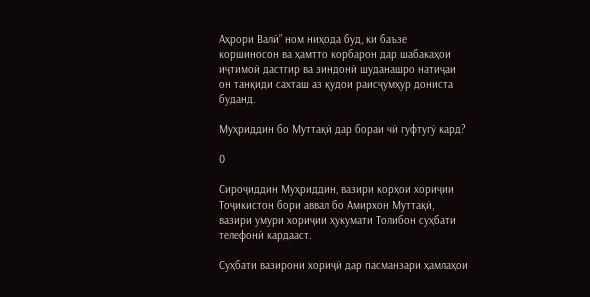Аҳрори Валӣ” ном ниҳода буд, ки баъзе коршиносон ва ҳамтто корбарон дар шабакаҳои иҷтимоӣ дастгир ва зиндонӣ шуданашро натиҷаи он танқиди сахташ аз қудои раисҷумҳур дониста буданд.

Муҳриддин бо Муттақӣ дар бораи чӣ гуфтугӯ кард?

0

Сироҷиддин Муҳриддин, вазири корҳои хориҷии Тоҷикистон бори аввал бо Амирхон Муттақӣ, вазири умури хориҷии ҳукумати Толибон суҳбати телефонӣ кардааст.

Суҳбати вазирони хориҷӣ дар пасманзари ҳамлаҳои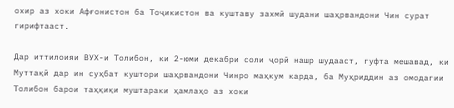охир аз хоки Афғонистон ба Тоҷикистон ва куштаву захмӣ шудани шаҳрвандони Чин сурат гирифтааст.

Дар иттилоияи ВУХ-и Толибон, ки 2-юми декабри соли ҷорӣ нашр шудааст, гуфта мешавад, ки Муттақӣ дар ин суҳбат куштори шаҳрвандони Чинро маҳкум карда, ба Муҳриддин аз омодагии Толибон барои таҳқиқи муштараки ҳамлаҳо аз хоки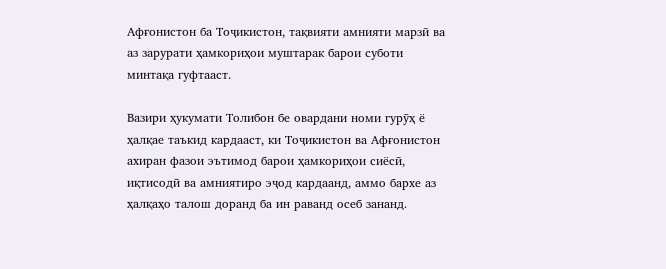Афғонистон ба Тоҷикистон, тақвияти амнияти марзӣ ва аз зарурати ҳамкориҳои муштарак барои суботи минтақа гуфтааст.

Вазири ҳукумати Толибон бе овардани номи гурӯҳ ё ҳалқае таъкид кардааст, ки Тоҷикистон ва Афғонистон ахиран фазои эътимод барои ҳамкориҳои сиёсӣ, иқтисодӣ ва амниятиро эҷод кардаанд, аммо бархе аз ҳалқаҳо талош доранд ба ин раванд осеб зананд.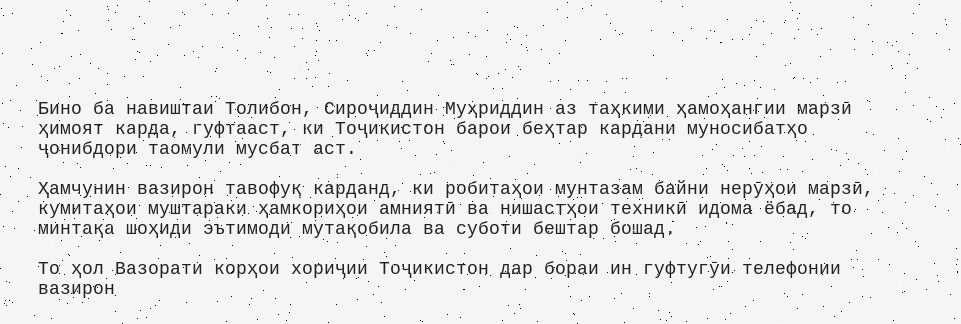Бино ба навиштаи Толибон, Сироҷиддин Муҳриддин аз таҳкими ҳамоҳангии марзӣ ҳимоят карда, гуфтааст, ки Тоҷикистон барои беҳтар кардани муносибатҳо ҷонибдори таомули мусбат аст.

Ҳамчунин вазирон тавофуқ карданд, ки робитаҳои мунтазам байни нерӯҳои марзӣ, кумитаҳои муштараки ҳамкориҳои амниятӣ ва нишастҳои техникӣ идома ёбад, то минтақа шоҳиди эътимоди мутақобила ва суботи бештар бошад.

То ҳол Вазорати корҳои хориҷии Тоҷикистон дар бораи ин гуфтугӯи телефонии вазирон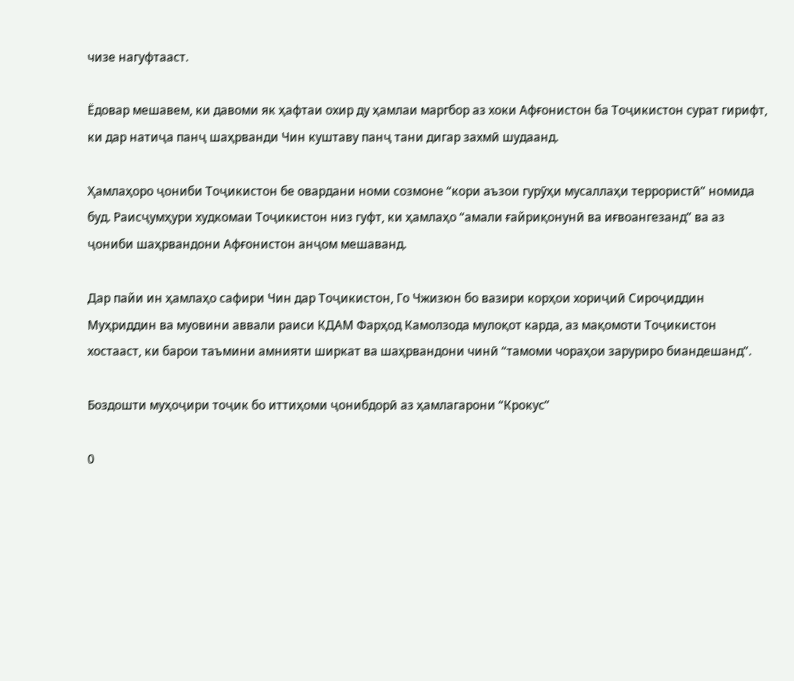чизе нагуфтааст.

Ёдовар мешавем, ки давоми як ҳафтаи охир ду ҳамлаи маргбор аз хоки Афғонистон ба Тоҷикистон сурат гирифт, ки дар натиҷа панҷ шаҳрванди Чин куштаву панҷ тани дигар захмӣ шудаанд.

Ҳамлаҳоро ҷониби Тоҷикистон бе овардани номи созмоне “кори аъзои гурӯҳи мусаллаҳи террористӣ” номида буд. Раисҷумҳури худкомаи Тоҷикистон низ гуфт, ки ҳамлаҳо “амали ғайриқонунӣ ва иғвоангезанд” ва аз ҷониби шаҳрвандони Афғонистон анҷом мешаванд.

Дар пайи ин ҳамлаҳо сафири Чин дар Тоҷикистон, Го Чжизюн бо вазири корҳои хориҷиӣ Сироҷиддин Муҳриддин ва муовини аввали раиси КДАМ Фарҳод Камолзода мулоқот карда, аз мақомоти Тоҷикистон хостааст, ки барои таъмини амнияти ширкат ва шаҳрвандони чинӣ “тамоми чораҳои заруриро биандешанд”.

Боздошти муҳоҷири тоҷик бо иттиҳоми ҷонибдорӣ аз ҳамлагарони “Крокус”

0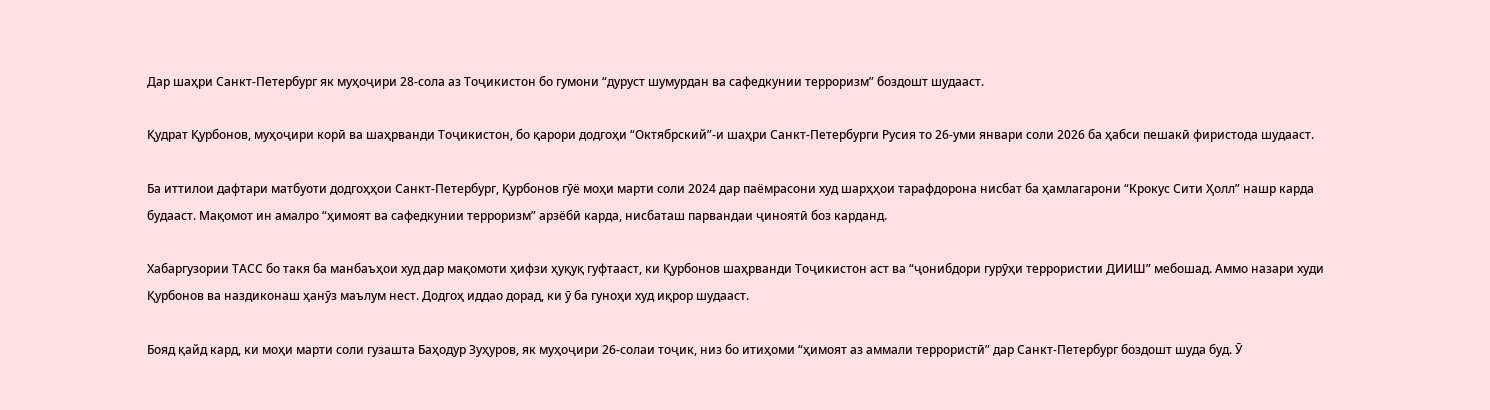Дар шаҳри Санкт-Петербург як муҳоҷири 28-сола аз Тоҷикистон бо гумони “дуруст шумурдан ва сафедкунии терроризм” боздошт шудааст.

Қудрат Қурбонов, муҳоҷири корӣ ва шаҳрванди Тоҷикистон, бо қарори додгоҳи “Октябрский”-и шаҳри Санкт-Петербурги Русия то 26-уми январи соли 2026 ба ҳабси пешакӣ фиристода шудааст.

Ба иттилои дафтари матбуоти додгоҳҳои Санкт-Петербург, Қурбонов гӯё моҳи марти соли 2024 дар паёмрасони худ шарҳҳои тарафдорона нисбат ба ҳамлагарони “Крокус Сити Ҳолл” нашр карда будааст. Мақомот ин амалро “ҳимоят ва сафедкунии терроризм” арзёбӣ карда, нисбаташ парвандаи ҷиноятӣ боз карданд.

Хабаргузории ТАСС бо такя ба манбаъҳои худ дар мақомоти ҳифзи ҳуқуқ гуфтааст, ки Қурбонов шаҳрванди Тоҷикистон аст ва “ҷонибдори гурӯҳи террористии ДИИШ” мебошад. Аммо назари худи Қурбонов ва наздиконаш ҳанӯз маълум нест. Додгоҳ иддао дорад, ки ӯ ба гуноҳи худ иқрор шудааст.

Бояд қайд кард, ки моҳи марти соли гузашта Баҳодур Зуҳуров, як муҳоҷири 26-солаи тоҷик, низ бо итиҳоми “ҳимоят аз аммали террористӣ” дар Санкт-Петербург боздошт шуда буд. Ӯ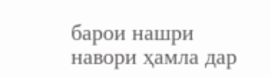барои нашри навори ҳамла дар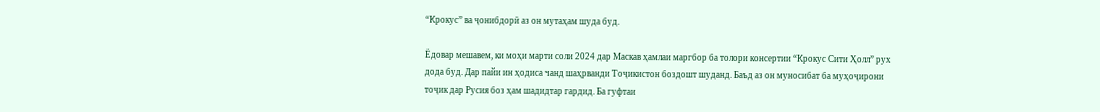“Крокус” ва ҷонибдорӣ аз он мутаҳам шуда буд.

Ёдовар мешавем, ки моҳи марти соли 2024 дар Маскав ҳамлаи маргбор ба толори консертии “Крокус Сити Ҳолл” рух дода буд. Дар пайи ин ҳодиса чанд шаҳрванди Тоҷикистон боздошт шуданд. Баъд аз он муносибат ба муҳоҷирони тоҷик дар Русия боз ҳам шадидтар гардид. Ба гуфтаи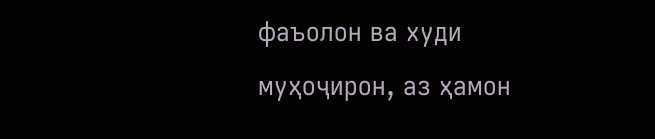фаъолон ва худи муҳоҷирон, аз ҳамон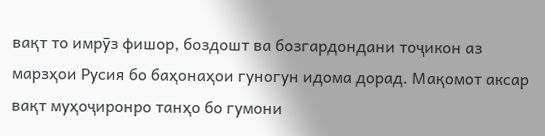вақт то имрӯз фишор, боздошт ва бозгардондани тоҷикон аз марзҳои Русия бо баҳонаҳои гуногун идома дорад. Мақомот аксар вақт муҳоҷиронро танҳо бо гумони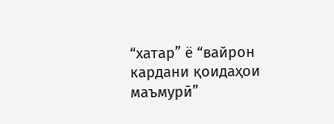“хатар” ё “вайрон кардани қоидаҳои маъмурӣ”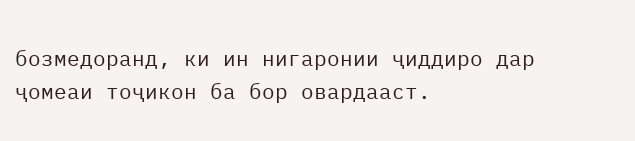бозмедоранд, ки ин нигаронии ҷиддиро дар ҷомеаи тоҷикон ба бор овардааст.